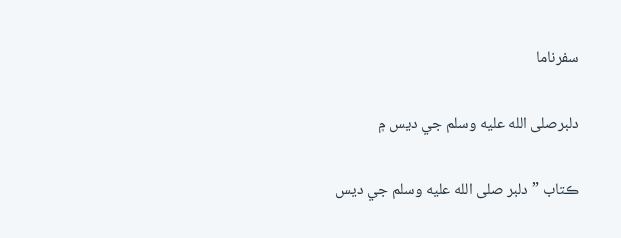سفرناما

دلبرصلى الله عليه وسلم جي ديس ۾

ڪتاب ”دلبر صلى الله عليه وسلم جي ديس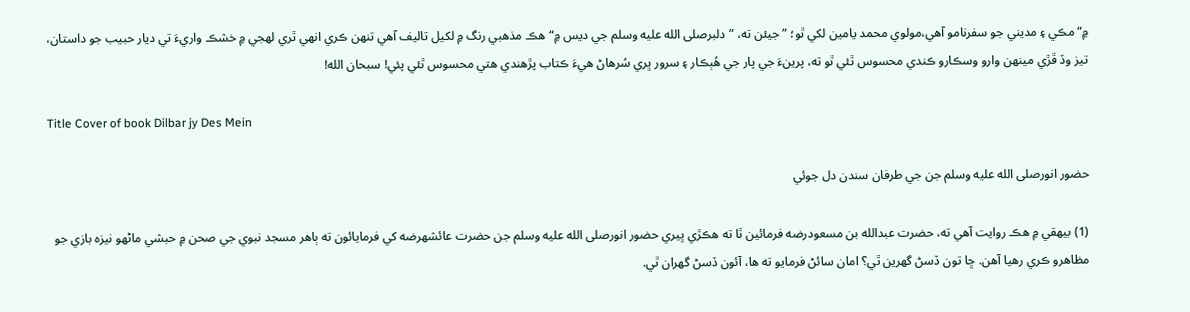۾“ مڪي ۽ مديني جو سفرنامو آهي،مولوي محمد يامين لکي ٿو؛ ”جيئن ته، ”دلبرصلى الله عليه وسلم جي ديس ۾“ هڪ مذهبي رنگ ۾ لکيل تاليف آهي تنهن ڪري انهي ٿري لهجي ۾ خشڪ واريءَ تي ديار حبيب جو داستان، تيز وڏ ڦڙي مينهن وارو وسڪارو ڪندي محسوس ٿئي ٿو ته، پرينءَ جي پار جي هُٻڪار ۽ سرور ڀري سُرهاڻ هيءَ ڪتاب پڙهندي هتي محسوس ٿئي پئي! سبحان الله!

Title Cover of book Dilbar jy Des Mein

حضور انورصلى الله عليه وسلم جن جي طرفان سندن دل جوئي

(1) بيھقي ۾ هڪ روايت آهي ته، حضرت عبدالله بن مسعودرضه فرمائين ٿا ته هڪڙي ڀيري حضور انورصلى الله عليه وسلم جن حضرت عائشهرضه کي فرمايائون ته ٻاهر مسجد نبوي جي صحن ۾ حبشي ماڻهو نيزه بازي جو مظاهرو ڪري رهيا آهن. ڇا تون ڏسڻ گهرين ٿي؟ امان سائڻ فرمايو ته ها، آئون ڏسڻ گهران ٿي.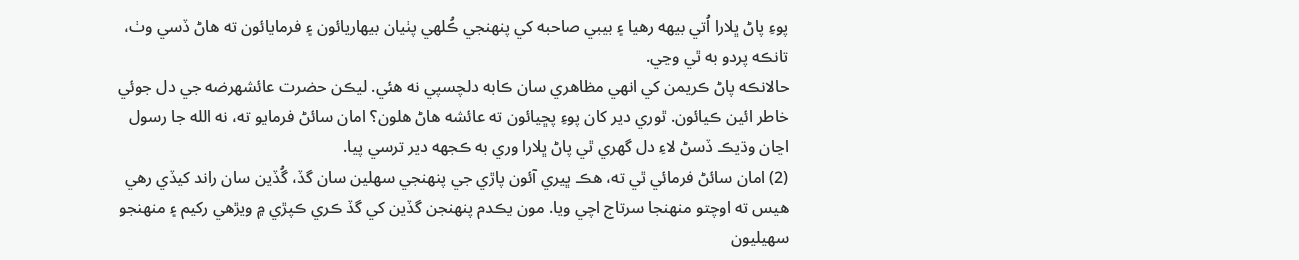پوءِ پاڻ ڀلارا اُتي بيهه رهيا ۽ بيبي صاحبه کي پنهنجي ڪُلهي پٺيان بيهاريائون ۽ فرمايائون ته هاڻ ڏسي وٺ، تانڪه پردو به ٿي وڃي.
حالانڪه پاڻ ڪريمن کي انهي مظاهري سان ڪابه دلچسپي نه هئي. ليڪن حضرت عائشهرضه جي دل جوئي خاطر ائين ڪيائون. ٿوري دير کان پوءِ پڇيائون ته عائشه هاڻ هلون؟ امان سائڻ فرمايو ته، نه الله جا رسول اڃان وڌيڪ ڏسڻ لاءِ دل گهري ٿي پاڻ ڀلارا وري به ڪجهه دير ترسي پيا.
(2) امان سائڻ فرمائي ٿي ته، هڪ ڀيري آئون پاڙي جي پنهنجي سهلين سان گڏ، گُڏين سان راند کيڏي رهي هيس ته اوچتو منهنجا سرتاج اچي ويا. مون يڪدم پنهنجن گڏين کي گڏ ڪري ڪپڙي ۾ ويڙهي رکيم ۽ منهنجو سهيليون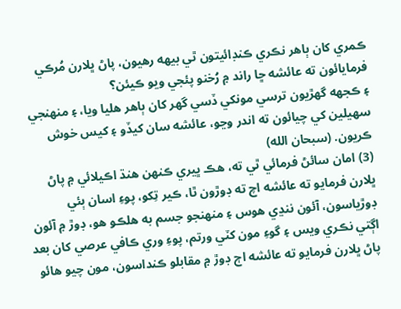ڪمري کان ٻاهر نڪري ڪنڊائيتون ٿي بيهه رهيون، پاڻ ڀلارن مُرڪي فرمايائون ته عائشه ڇا راند ۾ رُخنو پئجي ويو ڪيئن؟
۽ ڪجهه گهڙيون ترسي مونکي ڏسي گهر کان ٻاهر هليا ويا، ۽ منهنجي سهيلين کي چيائون ته اندر وڃو، عائشه سان کيڏو ۽ کيس خوش ڪريون. (سبحان الله)
(3) امان سائڻ فرمائي ٿي ته، هڪ ڀيري ڪنهن هنڌ اڪيلائي ۾ پاڻ ڀلارن فرمايو ته عائشه اچ ته ڊوڙون ٿا، ڪير تِکو، پوءِ اسان ٻئي ڊوڙياسون، آئون ننڍي هوس ۽ منهنجو جسم به هلڪو هو، ڊوڙ ۾ آئون اڳتي نڪري ويس ۽ گوءِ مون کٽي ورتم، پوءِ وري ڪافي عرصي کان بعد پاڻ ڀلارن فرمايو ته عائشه اڄ ڊوڙ ۾ مقابلو ڪنداسون، مون چيو هائو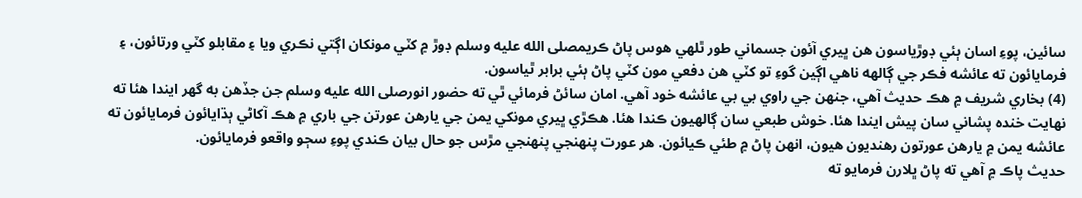سائين، پوءِ اسان ٻئي ڊوڙياسون هن ڀيري آئون جسماني طور ٿلهي هوس پاڻ ڪريمصلى الله عليه وسلم ڊوڙ ۾ کٽي مونکان اڳتي نڪري ويا ۽ مقابلو کٽي ورتائون، ۽ فرمايائون ته عائشه فڪر جي ڳالهه ناهي اڳين گوءِ تو کٽي هن دفعي مون کٽي پاڻ ٻئي برابر ٿياسون.
(4) بخاري شريف ۾ هڪ حديث آهي، جنهن جي راوي بي بي عائشه خود آهي. امان سائڻ فرمائي ٿي ته حضور انورصلى الله عليه وسلم جن جڏهن به گهر ايندا هئا ته نهايت خنده پشاني سان پيش ايندا هئا. خوش طبعي سان ڳالهيون ڪندا هئا. هڪڙي ڀيري مونکي يمن جي يارهن عورتن جي باري ۾ هڪ آکاڻي ٻڌايائون فرمايائون ته عائشه يمن ۾ يارهن عورتون رهنديون هيون، انهن پاڻ ۾ طئي ڪيائون. هر عورت پنهنجي پنهنجي مڙس جو حال بيان ڪندي پوءِ سڄو واقعو فرمايائون.
حديث پاڪ ۾ آهي ته پاڻ ڀلارن فرمايو ته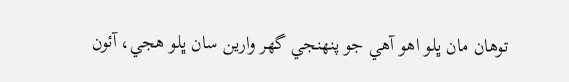توهان مان ڀلو اهو آهي جو پنهنجي گهر وارين سان ڀلو هجي، آئون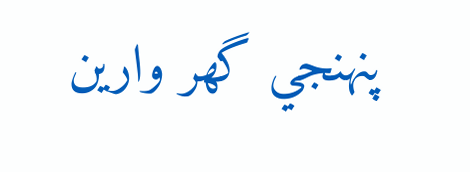پنهنجي گهر وارين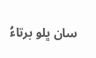سان ڀلو برتاءُ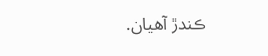ڪندڙ آهيان.